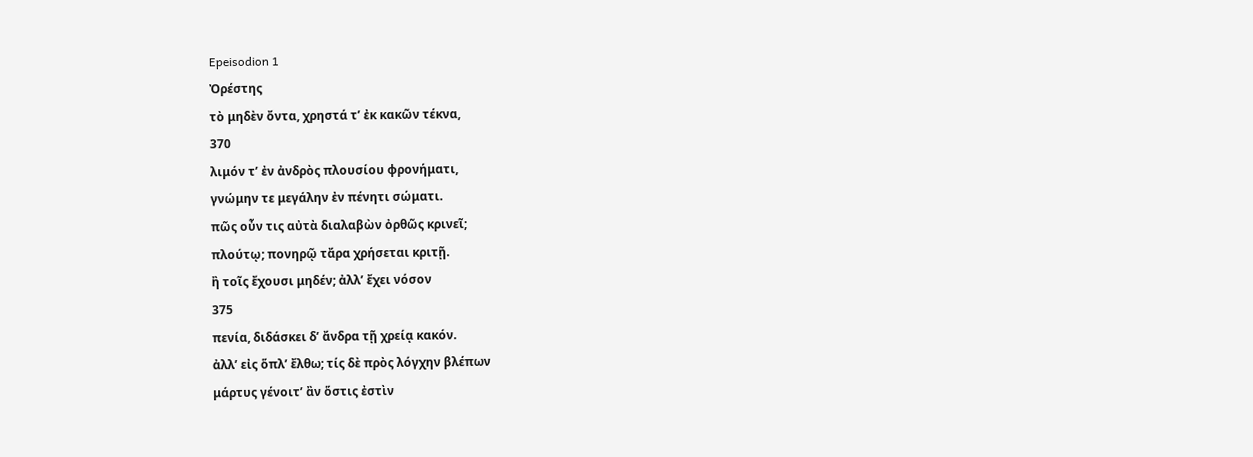Epeisodion 1
Ὀρέστης
τὸ μηδὲν ὄντα, χρηστά τʼ ἐκ κακῶν τέκνα,
370
λιμόν τʼ ἐν ἀνδρὸς πλουσίου φρονήματι,
γνώμην τε μεγάλην ἐν πένητι σώματι.
πῶς οὖν τις αὐτὰ διαλαβὼν ὀρθῶς κρινεῖ;
πλούτῳ; πονηρῷ τἄρα χρήσεται κριτῇ.
ἢ τοῖς ἔχουσι μηδέν; ἀλλʼ ἔχει νόσον
375
πενία, διδάσκει δʼ ἄνδρα τῇ χρείᾳ κακόν.
ἀλλʼ εἰς ὅπλʼ ἔλθω; τίς δὲ πρὸς λόγχην βλέπων
μάρτυς γένοιτʼ ἂν ὅστις ἐστὶν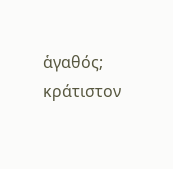ἁγαθός;
κράτιστον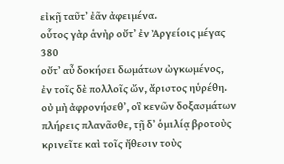εἰκῇ ταῦτʼ ἐᾶν ἀφειμένα.
οὗτος γὰρ ἁνὴρ οὔτʼ ἐν Ἀργείοις μέγας
380
οὔτʼ αὖ δοκήσει δωμάτων ὠγκωμένος,
ἐν τοῖς δὲ πολλοῖς ὤν, ἄριστος ηὑρέθη.
οὐ μὴ ἀφρονήσεθʼ, οἳ κενῶν δοξασμάτων
πλήρεις πλανᾶσθε, τῇ δʼ ὁμιλίᾳ βροτοὺς
κρινεῖτε καὶ τοῖς ἤθεσιν τοὺς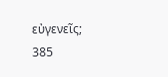εὐγενεῖς;
385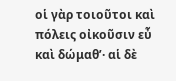οἱ γὰρ τοιοῦτοι καὶ πόλεις οἰκοῦσιν εὖ
καὶ δώμαθʼ· αἱ δὲ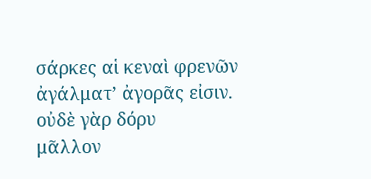σάρκες αἱ κεναὶ φρενῶν
ἀγάλματʼ ἀγορᾶς εἰσιν. οὐδὲ γὰρ δόρυ
μᾶλλον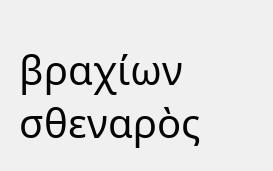βραχίων σθεναρὸς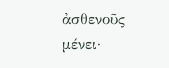ἀσθενοῦς μένει·